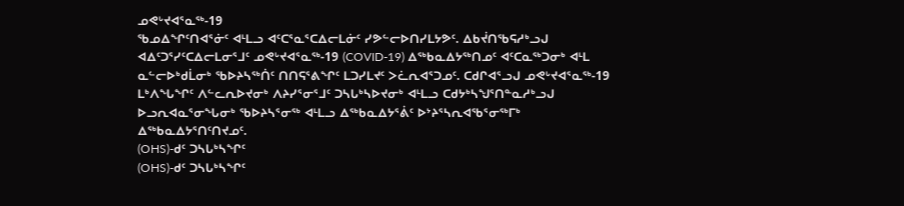ᓄᕙᒡᔪᐊᕐᓇᖅ-19
ᖃᓄᐃᖏᑦᑎᐊᕐᓃᑦ ᐊᒻᒪᓗ ᐊᑦᑕᕐᓇᕐᑕᐃᓕᒪᓃᑦ ᓯᕗᓪᓕᐅᑎᓯᒪᔭᕗᑦ. ᐃᑲᔫᑎᖃᕋᓱᒃᓗᒍ ᐊᐃᑦᑐᕐᓯᑦᑕᐃᓕᒪᓂᕐᒧᑦ ᓄᕙᒡᔪᐊᕐᓇᖅ-19 (COVID-19) ᐃᖅᑲᓇᐃᔭᖅᑎᓄᑦ ᐊᑦᑕᓇᖅᑐᓂᒃ ᐊᒻᒪ ᓇᓪᓕᐅᒃᑯᒫᓂᒃ ᖃᐅᔨᓴᖅᑏᑦ ᑎᑎᕋᕐᕕᖏᑦ ᒪᑐᓯᒪᔪᑦ ᐳᓛᕆᐊᕐᑐᓄᑦ. ᑕᑯᒋᐊᕐᓗᒍ ᓄᕙᒡᔪᐊᕐᓇᖅ-19 ᒪᒃᐱᖓᖏᑦ ᐱᓪᓚᕆᐅᔪᓂᒃ ᐱᔨᓯᕐᓂᕐᒧᑦ ᑐᓴᒐᒃᓴᐅᔪᓂᒃ ᐊᒻᒪᓗ ᑕᑯᔭᒃᓴᖑᕐᑎᓐᓇᓱᒃᓗᒍ ᐅᓗᕆᐊᓇᕐᓂᖓᓂᒃ ᖃᐅᔨᓴᕐᓂᖅ ᐊᒻᒪᓗ ᐃᖅᑲᓇᐃᔭᕐᕖᑦ ᐅᔾᔨᕐᓴᕆᐊᖃᕐᓂᖅᒥᒃ ᐃᖅᑲᓇᐃᔭᕐᑎᑦᑎᔪᓄᑦ.
(OHS)-ᑯᑦ ᑐᓴᒐᒃᓴᖏᑦ
(OHS)-ᑯᑦ ᑐᓴᒐᒃᓴᖏᑦ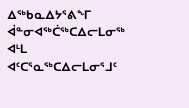ᐃᖅᑲᓇᐃᔭᕐᕕᖕᒥ ᐋᓐᓂᐊᖅᑖᖅᑕᐃᓕᒪᓂᖅ ᐊᒻᒪ ᐊᑦᑕᕐᓇᖅᑕᐃᓕᒪᓂᕐᒧᑦ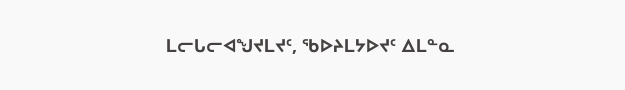ᒪᓕᒐᓕᐊᖑᔪᒪᔪᑦ, ᖃᐅᔨᒪᔭᐅᔪᑦ ᐃᒪᓐᓇ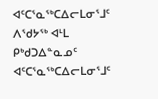ᐊᑦᑕᕐᓇᖅᑕᐃᓕᒪᓂᕐᒧᑦ ᐱᖁᔭᖅ ᐊᒻᒪ ᑭᒃᑯᑐᐃᓐᓇᓄᑦ ᐊᑦᑕᕐᓇᖅᑕᐃᓕᒪᓂᕐᒧᑦ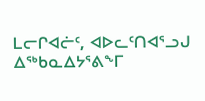ᒪᓕᒋᐊᓖᑦ, ᐊᐅᓚᑦᑎᐊᕐᓗᒍ ᐃᖅᑲᓇᐃᔭᕐᕕᖕᒥ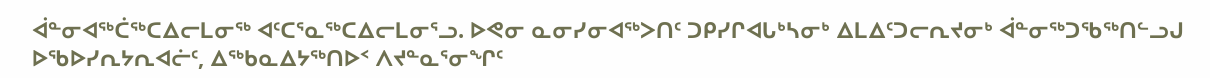ᐋᓐᓂᐊᖅᑖᖅᑕᐃᓕᒪᓂᖅ ᐊᑦᑕᕐᓇᖅᑕᐃᓕᒪᓂᕐᓗ. ᐅᕙᓂ ᓇᓂᓯᓂᐊᖅᐳᑎᑦ ᑐᑭᓯᒋᐊᒐᒃᓴᓂᒃ ᐃᒪᐃᑦᑐᓕᕆᔪᓂᒃ ᐋᓐᓂᖅᑐᖃᖅᑎᓪᓗᒍ ᐅᖃᐅᓯᕆᔭᕆᐊᓖᑦ, ᐃᖅᑲᓇᐃᔭᖅᑎᐅᑉ ᐱᔪᓐᓇᕐᓂᖏᑦ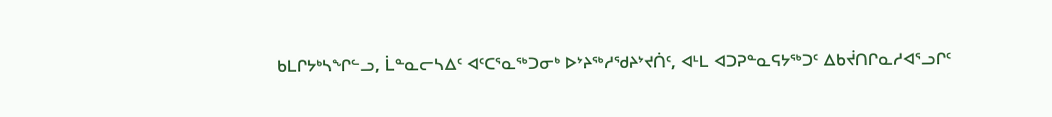ᑲᒪᒋᔭᒃᓴᖏᓪᓗ, ᒫᓐᓇᓕᓴᐃᑦ ᐊᑦᑕᕐᓇᖅᑐᓂᒃ ᐅᔾᔨᖅᓱᖁᔨᔾᔪᑏᑦ, ᐊᒻᒪ ᐊᑐᕈᓐᓇᕋᔭᖅᑐᑦ ᐃᑲᔫᑎᒋᓇᓱᐊᕐᓗᒋᑦ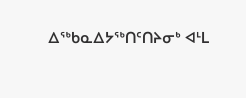ᐃᖅᑲᓇᐃᔭᖅᑎᑦᑎᔨᓂᒃ ᐊᒻᒪ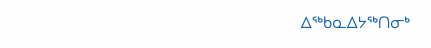ᐃᖅᑲᓇᐃᔭᖅᑎᓂᒃ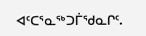ᐊᑦᑕᕐᓇᖅᑐᒦᖁᓇᒋᑦ.